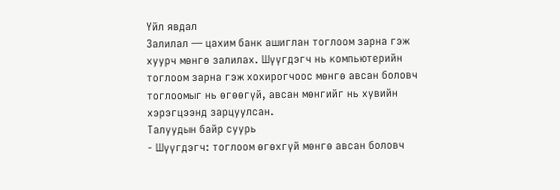Үйл явдал
Залилал — цахим банк ашиглан тоглоом зарна гэж хуурч мөнгө залилах. Шүүгдэгч нь компьютерийн тоглоом зарна гэж хохирогчоос мөнгө авсан боловч тоглоомыг нь өгөөгүй, авсан мөнгийг нь хувийн хэрэгцээнд зарцуулсан.
Талуудын байр суурь
- Шүүгдэгч: тоглоом өгөхгүй мөнгө авсан боловч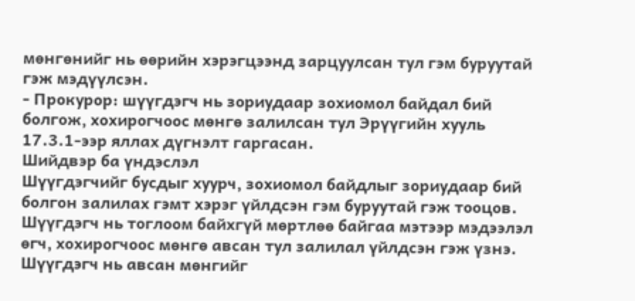мөнгөнийг нь өөрийн хэрэгцээнд зарцуулсан тул гэм буруутай гэж мэдүүлсэн.
- Прокурор: шүүгдэгч нь зориудаар зохиомол байдал бий болгож, хохирогчоос мөнгө залилсан тул Эрүүгийн хууль 17.3.1-ээр яллах дүгнэлт гаргасан.
Шийдвэр ба үндэслэл
Шүүгдэгчийг бусдыг хуурч, зохиомол байдлыг зориудаар бий болгон залилах гэмт хэрэг үйлдсэн гэм буруутай гэж тооцов. Шүүгдэгч нь тоглоом байхгүй мөртлөө байгаа мэтээр мэдээлэл өгч, хохирогчоос мөнгө авсан тул залилал үйлдсэн гэж үзнэ. Шүүгдэгч нь авсан мөнгийг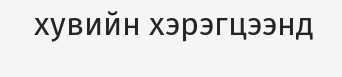хувийн хэрэгцээнд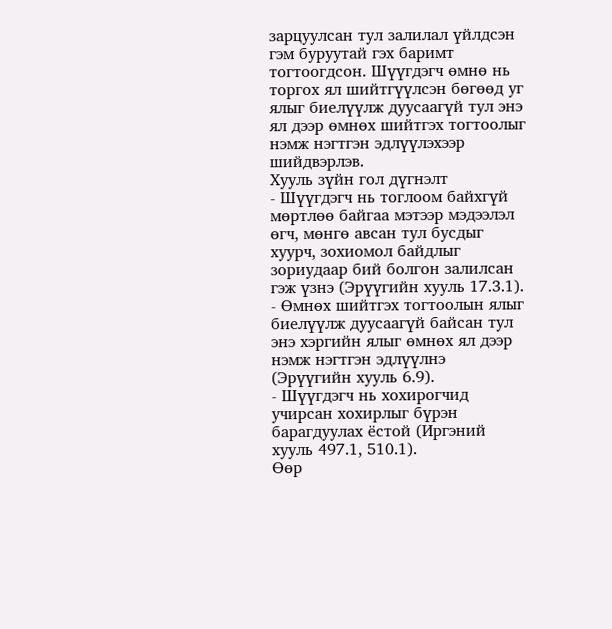зарцуулсан тул залилал үйлдсэн гэм буруутай гэх баримт тогтоогдсон. Шүүгдэгч өмнө нь торгох ял шийтгүүлсэн бөгөөд уг ялыг биелүүлж дуусаагүй тул энэ ял дээр өмнөх шийтгэх тогтоолыг нэмж нэгтгэн эдлүүлэхээр шийдвэрлэв.
Хууль зүйн гол дүгнэлт
- Шүүгдэгч нь тоглоом байхгүй мөртлөө байгаа мэтээр мэдээлэл өгч, мөнгө авсан тул бусдыг хуурч, зохиомол байдлыг зориудаар бий болгон залилсан гэж үзнэ (Эрүүгийн хууль 17.3.1).
- Өмнөх шийтгэх тогтоолын ялыг биелүүлж дуусаагүй байсан тул энэ хэргийн ялыг өмнөх ял дээр нэмж нэгтгэн эдлүүлнэ (Эрүүгийн хууль 6.9).
- Шүүгдэгч нь хохирогчид учирсан хохирлыг бүрэн барагдуулах ёстой (Иргэний хууль 497.1, 510.1).
Өөр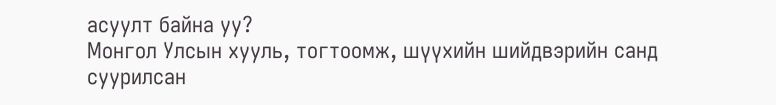асуулт байна уу?
Монгол Улсын хууль, тогтоомж, шүүхийн шийдвэрийн санд суурилсан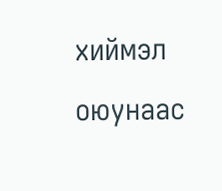хиймэл оюунаас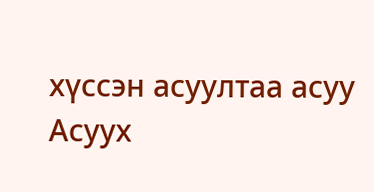хүссэн асуултаа асуу
Асуух